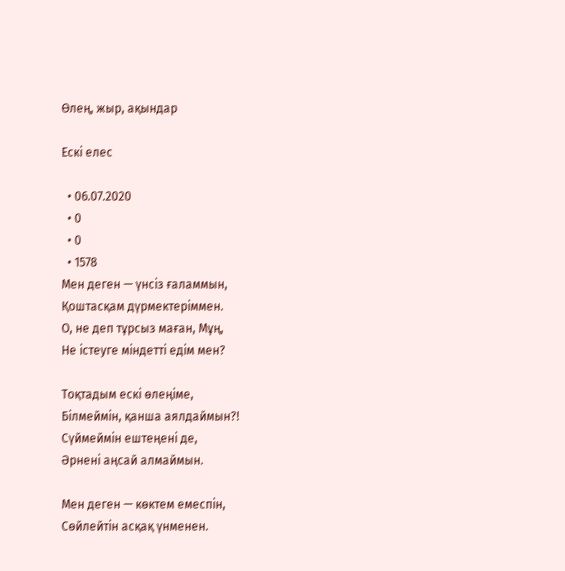Өлең, жыр, ақындар

Ескі елес

  • 06.07.2020
  • 0
  • 0
  • 1578
Мен деген — үнсіз ғаламмын,
Қоштасқам дүрмектеріммен.
О, не деп тұрсыз маған, Мұң,
Не істеуге міндетті едім мен?

Тоқтадым ескі өлеңіме,
Білмеймін, қанша аялдаймын?!
Сүймеймін ештеңені де,
Әрнені аңсай алмаймын.

Мен деген — көктем емеспін,
Сөйлейтін асқақ үнменен.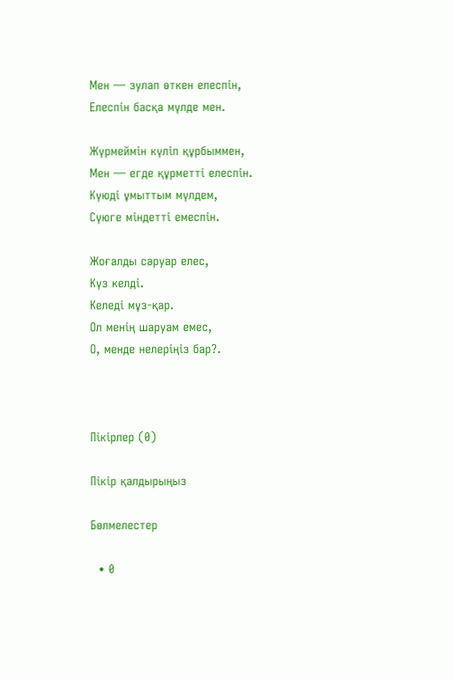Мен — зулап өткен елеспін,
Елеспін басқа мүлде мен.

Жүрмеймін күліп құрбыммен,
Мен — егде құрметті елеспін.
Күюді ұмыттым мүлдем,
Сүюге міндетті емеспін.

Жоғалды сәруар елес,
Күз келді.
Келеді мұз-қар.
Ол менің шаруам емес,
О, менде нелеріңіз бар?.



Пікірлер (0)

Пікір қалдырыңыз

Бөлмелестер

  • 0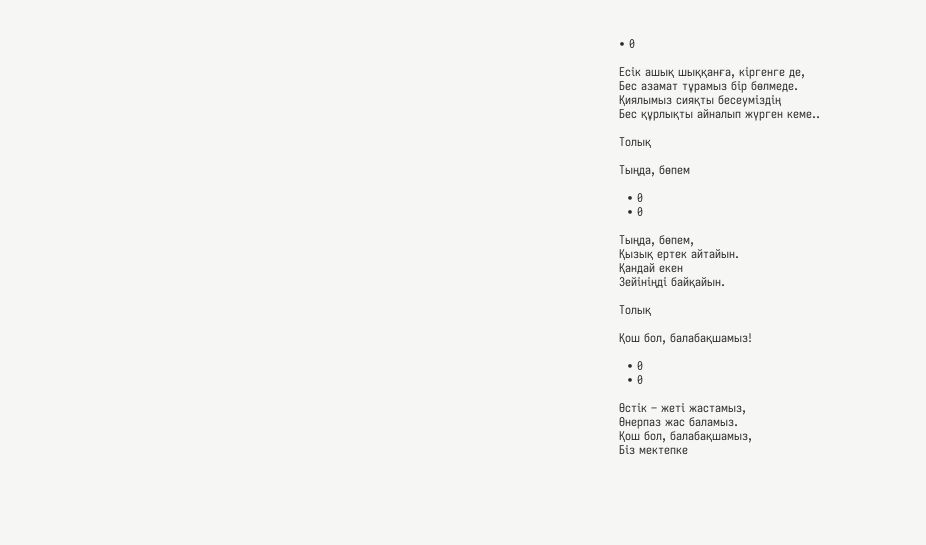• 0

Есік ашық шыққанға, кіргенге де,
Бес азамат тұрамыз бір бөлмеде.
Қиялымыз сияқты бесеуміздің
Бес құрлықты айналып жүрген кеме..

Толық

Тыңда, бөпем

  • 0
  • 0

Тыңда, бөпем,
Қызық ертек айтайын.
Қандай екен
Зейініңді байқайын.

Толық

Қош бол, балабақшамыз!

  • 0
  • 0

Өстік – жеті жастамыз,
Өнерпаз жас баламыз.
Қош бол, балабақшамыз,
Біз мектепке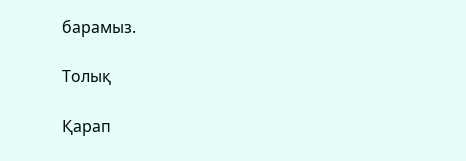барамыз.

Толық

Қарап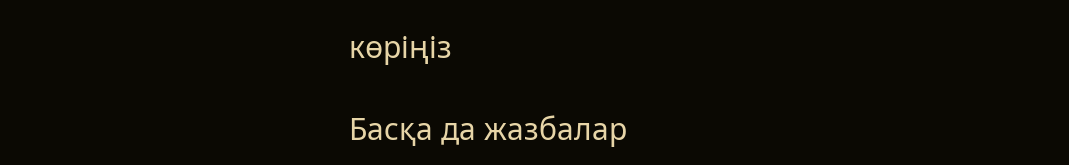көріңіз

Басқа да жазбалар